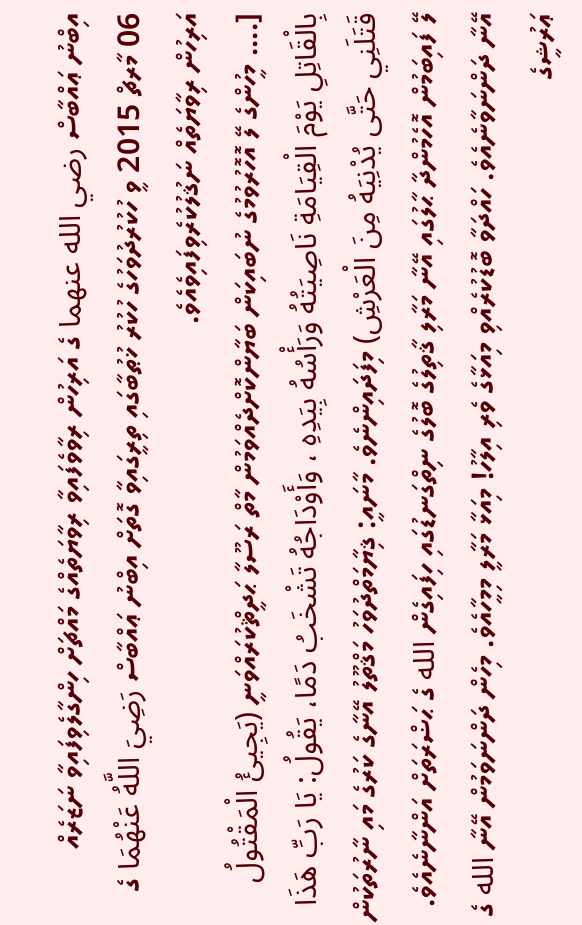އިބްނު ޢައްބާސް رضي الله عنهما ގެ އަރިހުން ރިވާވެފައިވާ ރިވާޔަތެއްގެ މައްޗަށް ހިންގާލެވިފައިވާ ނަޒަރެއް
06 މާރޗް 2015 ވީ ހުކުރުދުވަހުގެ ހުކުރު ޚުޠުބާގައި ތިރީގައިވާ ގޮތަށް އިބްނު ޢައްބާސް رَضِيَ اللَّهُ عَنْهُمَا ގެ އަރިހުން ރިވާޔަތެއް ނަޤުލުކުރެވިފައިވެއެވެ.
[.... މީހުންގެ ލޭ އޮހޮރުވުމުގެ ނުބައިކަން ބަޔާންކޮށްދެއްވަމުން މާތް ރަސޫލާ ޙަދީޘްކުރައްވަނީ (يَجِيئُ الْمَقْتُولُ بِالْقَاتِلِ يَوْمَ الْقِيَامَةِ نَاصِيَتُهُ وَرَأْسُهُ بِيَدِهِ ، وَأَوْدَاجُهُ تَشْخَبُ دَمًا، يَقُولُ: يَا رَبِّ هَذَا قَتَلَنِي حَتَّى يُدْنِيَهُ مِنَ الْعَرْشِ) މިފަދައިންނެވެ. މާނައީ: ޤިޔާމަތްދުވަހު މަޤްތޫލު އޭނާގެ ކަރުގެ މައި ނާރުތަކުން ލޭ ފައިބަމުން އޮހެމުންދާ ޙާލުގައި އޭނާ މަރާލި ޤާތިލުގެ ބޮލުގެ ނިތްގަނޑުގައި ހިފައިގެން الله ގެ ޙަޟްރަތަށް އަންނާނެއެވެ. އޭނާ ދަންނަވާނެއެވެ. ހައްދަވާ ބޮޑުކުރެއްވި މިއަޅާގެ ވެރި އިލާހު! މިއަޅާ މަރާލީ މިމީހާއެވެ. މިހެން ދަންނަވަމުން އޭނާ الله ގެ ޢަރުޝީގެ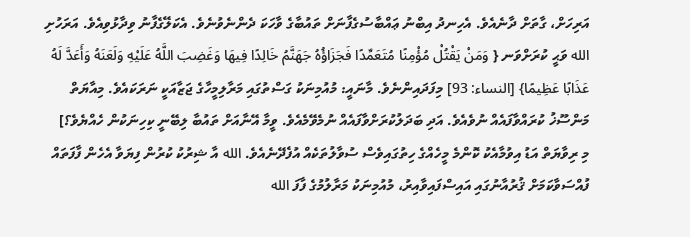އަރިހަށް، ގާތަށް ދާނެއެވެ. އެހިނދު އިބްނު ޢައްބާސުގެފާނަށް ތައުބާގެ ވާހަކަ ދެންނެވުނެވެ. އެކަލޭގެފާނު ވިދާޅުވިއެވެ. އަރަހުށި الله ވަޙީ ކުރަށްވަނ { وَمَنْ يَقْتُلْ مُؤْمِنًا مُتَعَمِّدًا فَجَزَاؤُهُ جَهَنَّمُ خَالِدًا فِيهَا وَغَضِبَ اللَّهُ عَلَيْهِ وَلَعَنَهُ وَأَعَدَّ لَهُ عَذَابًا عَظِيمًا} [النساء: 93] މިފަދައިންނެވެ. މާނައީ: މުއުމިނަކު ގަސްތުގައި މަރާލިމީހާގެ ޖަޒާއަކީ ނަރަކައެވެ. މިއާޔަތް މަންސޫޚު ކުރައްވާފައެއް ނުވެއެވެ. އަދި ބަދަލުކުރަށްވާފައެއް ނުމެވޭމެއެވެ. ވީމާ އޭނާއަށް ތައުބާ ލިބޭނީ ކިހިނަކުން ހެއްޔެވެ؟]
މި ރިވާޔަތް އަޑު އިވުމާއެކު ކޮންމެ މީހެއްގެ ހިތުގައިވެސް ސުވާލުތަކެއް އުފެދޭނެއެވެ. الله އާ ޝިރުކު ކުރުން ފިޔަވާ އެހެން ފާފަތައް ފުއްސަވާކަމަށް ޤުރުއާނުގައި އައިސްފައިވާއިރު، މުއުމިނަކު މަރާލުމުގެ ފާފަ الله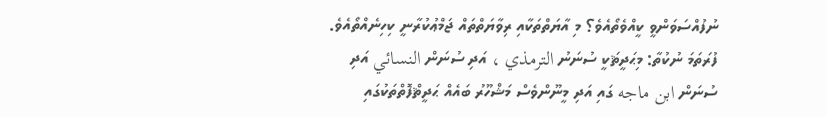ނުފުއްސަވަންވީ ކީއްވެތޯއެވެ؟ މި އާޔަތްތަކާއި ރިވާޔަތްތައް ޖަމްޢުކުރާނީ ކިހިނެއްތޯއެވެ.
ފުރަތަމަ ނުކުތާ: މިޙަދީޘަކީ ސުނަނު الترمذي ، އަދި ސުނަން النسائي އަދި ސުނަން ابن ماجه ގައި އަދި މީނޫންވެސް މަޝްހޫރު ބައެއް ޙަދީޘްފޮތްތަކުގައި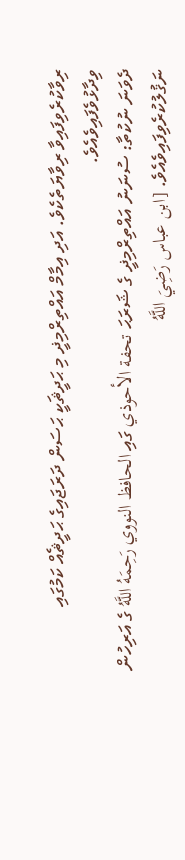ރިވާކުރެވިފައިވާ ރިވާޔަތެކެވެ. އަދި އިމާމް އައްތިރްމިޛީ މި ޙަދީޘަކީ ޙަސަން ދަރަޖައިގެ ޙަދީޘެއް ކަމުގައި ވިދާޅުވެފައިވެއެވެ.
ދެވަނަ ނުކުތާ: ސުނަނު އައްތިރްމިޛީ ގެ ޝަރަޙަ تحفة الأحوذي ގައި الحافظ النووي رَحِمَهُ اللَّهُ ގެ އަރިހުން ނަޤުލުކުރެވިފައިވެއެވެ. [ابن عباس رَضِيَ اللَّهُ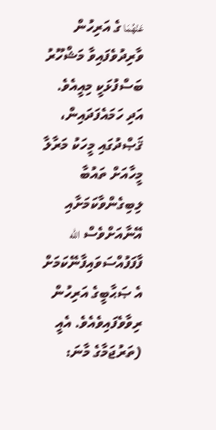عَنْهُمَا ގެ އަރިހުން ވާރިދުވެފައިވާ މަޝްހޫރު ބަސްފުޅަކީ މިއީއެވެ. އަދި ހަމައެފަދައިން، ޤަޞްދުގައި މީހަކު މަރާލާ މީހާއަށް ތައުބާ ލިބިގެންވާކަމަށާއި އޭނާއަށްވެސް الله ފާފަފުއްސަވައިފާނޭކަމަށް އެ ޞަޙާބީގެ އަރިހުން ރިވާވެފައިވެއެވެ. އެއީ
(ތަރުޖަމާގެ މާނަ: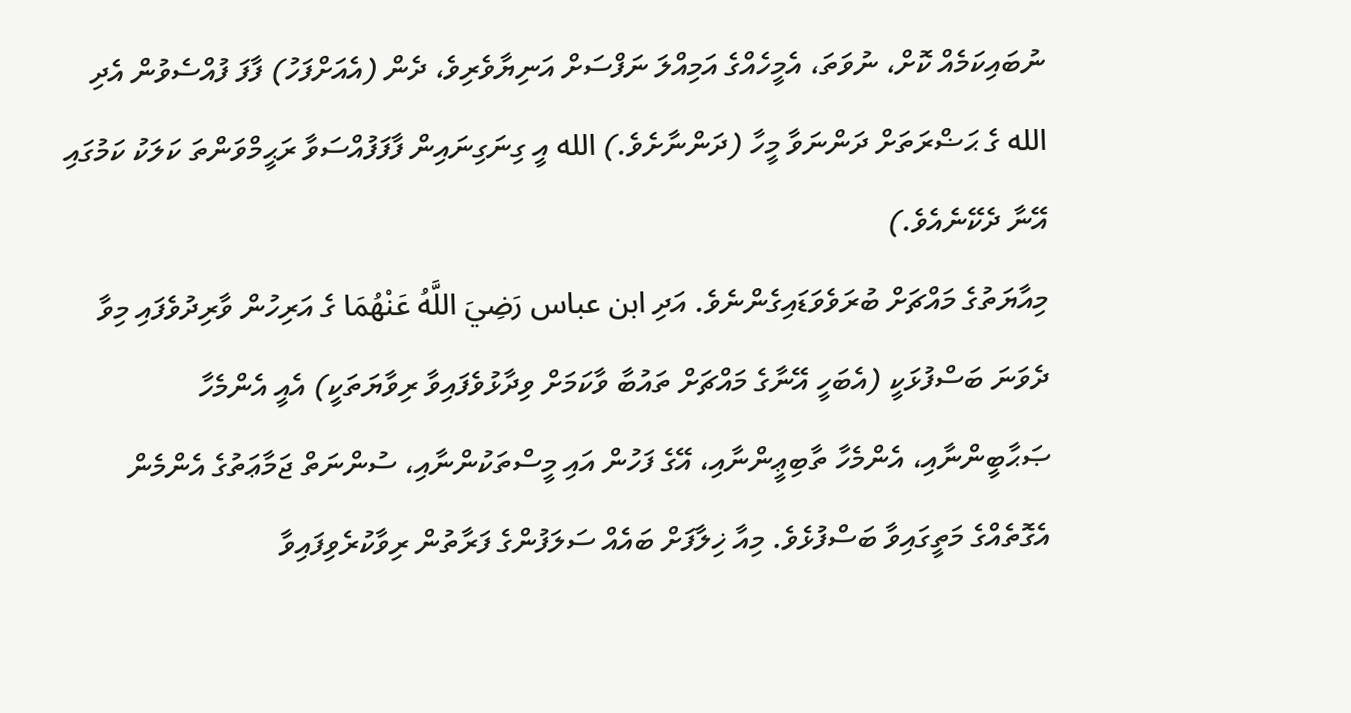ނުބައިކަމެއް ކޮށް، ނުވަތަ، އެމީހެއްގެ އަމިއްލަ ނަފްސަށް އަނިޔާވެރިވެ، ދެން (އެއަށްފަހު) ފާފަ ފުއްސެވުން އެދި الله ގެ ޙަޟްރަތަށް ދަންނަވާ މީހާ (ދަންނާށެވެ.) الله އީ ގިނަގިނައިން ފާފަފުއްސަވާ ރަޙީމްވަންތަ ކަލަކު ކަމުގައި އޭނާ ދެކޭނެއެވެ.)
މިއާޔަތުގެ މައްޗަށް ބުރަވެވަޑައިގެންނެވެ. އަދި ابن عباس رَضِيَ اللَّهُ عَنْهُمَا ގެ އަރިހުން ވާރިދުވެފައި މިވާ ދެވަނަ ބަސްފުޅަކީ (އެބަހީ އޭނާގެ މައްޗަށް ތައުބާ ވާކަމަށް ވިދާޅުވެފައިވާ ރިވާޔަތަކީ) އެއީ އެންމެހާ ޞަޙާބީންނާއި، އެންމެހާ ތާބިޢީންނާއި، އޭގެ ފަހުން އައި މީސްތަކުންނާއި، ސުންނަތް ޖަމާޢަތުގެ އެންމެން އެގޮތެއްގެ މަތީގައިވާ ބަސްފުޅެވެ. މިއާ ޚިލާފަށް ބައެއް ސަލަފުންގެ ފަރާތުން ރިވާކުރެވިފައިވާ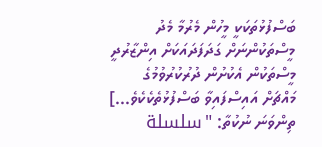ބަސްފުޅުތަކަކީ މީހުން މެރުމާ މެދު މީސްތަކުންނަށް ގަދަފަދައަކަށް އިންޒާރުދީ މީސްތަކުން އެކުށުން ދުރުކުރުވުމުގެ މައްޗަށް އައިސްފައިވާ ބަސްފުޅުތެކެކެވެ...]
ތިންވަނަ ނުކުތާ: "سلسلة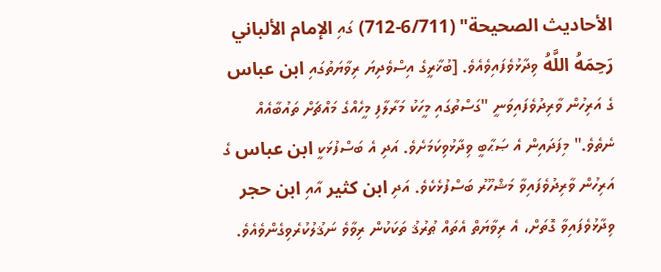الأحاديث الصحيحة" (6/711-712) ގައި الإمام الألباني رَحِمَهُ اللَّهُ ވިދާޅުވެފައިވެއެވެ. [ބުޚާރީގެ އިސްވެދިޔަ ރިވާޔަތުގައި ابن عباس ގެ އަރިހުން ވާރިދުވެފައިވަނީ "ގަސްތުގައި މީހަކު މަރާލާފި މީހެއްގެ މައްޗަށް ތައުބާއެއް ނެތެވެ." މިފަދައިން އެ ޞަޙާބީ ވިދާޅުވިކަމަށެވެ. އަދި އެ ބަސްފުޅަކީ ابن عباس ގެ އަރިހުން ވާރިދުވެފައިވާ މަޝްހޫރު ބަސްފުޅެކެވެ. އަދި ابن كثير އާއި ابن حجر ވިދާޅުވެފައިވާ ގޮތަށް، އެ ރިވާޔަތް އެތައް ޠުރުޤު ތަކަކުން ރިވާވެ ނަޤުލުކުރެވިގެންވެއެވެ.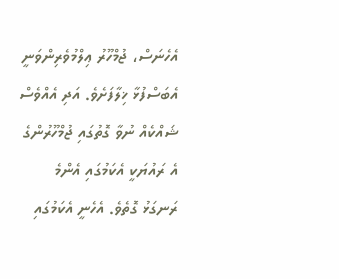އެހެނަސް، ޖުމްހޫރު ޢިލްމުވެރިންވަނީ އެބަސްފުޅާ ޚިލާފަށެވެ. އަދި އެއްވެސް ޝައްކެއް ނުވާ ގޮތުގައި ޖުމްހޫރުންގެ އެ ރައުޔަކީ އެކަމުގައި އެންމެ ރަނގަޅު ގޮތެވެ. އެހެނީ އެކަމުގައި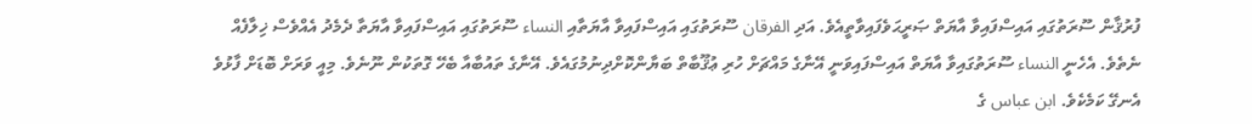ފުރުޤާން ސޫރަތުގައި އައިސްފައިވާ އާޔަތް ޞަރީޙަވެފައިވާތީއެވެ. އަދި الفرقان ސޫރަތުގައި އައިސްފައިވާ އާޔަތާއި النساء ސޫރަތުގައި އައިސްފައިވާ އާޔަތާ ދެމެދު އެއްވެސް ޚިލާފެއް ނެތެވެ. އެހެނީ النساء ސޫރަތުގައިވާ އާޔަތް އައިސްފައިވަނީ އޭނާގެ މައްޗަށް ހުރި ޢުޤޫބާތް ބަޔާންކޮށްދިނުމުގައެވެ. އޭނާގެ ތައުބާއާ ބެހޭ ގޮތަކުން ނޫނެވެ. މިއީ ވަރަށް ބޮޑަށް ފާޅުވެ އެނގޭ ކަމެކެވެ. ابن عباس ގެ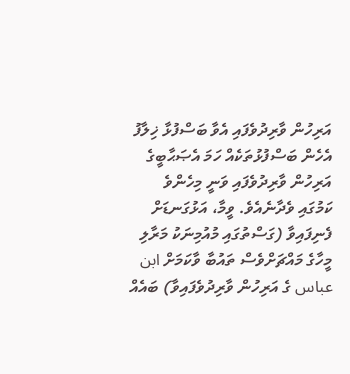އަރިހުން ވާރިދުވެފައި އެވާ ބަސްފުޅާ ޚިލާފު އެހެން ބަސްފުޅުތަކެއް ހަމަ އެޞަޙާބީގެ އަރިހުން ވާރިދުވެފައި ވަނީ މިހެންވެ ކަމުގައި ވެދާނެއެވެ. ވީމާ، އަޅުގަނޑަށް ފެނިފައިވާ (ގަސްތުގައި މުއުމިނަކު މަރާލި މީހާގެ މައްޗަށްވެސް ތައުބާ ވާކަމަށް ابن عباس ގެ އަރިހުން ވާރިދުވެފައިވާ) ބައެއް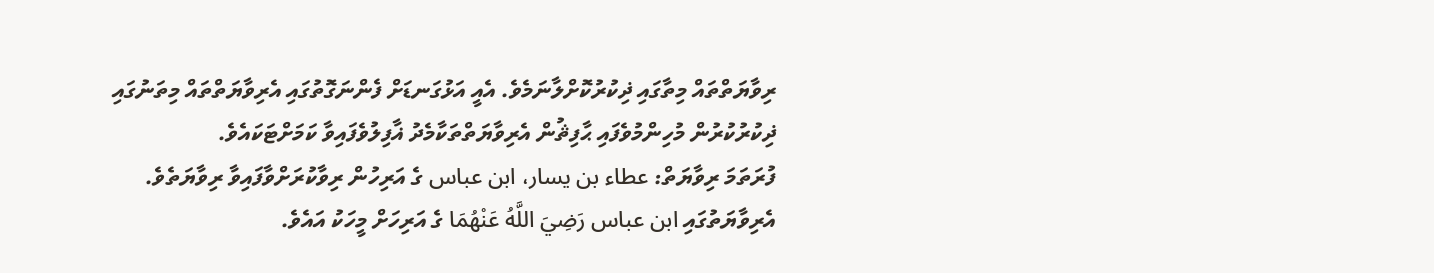ރިވާޔަތްތައް މިތާގައި ޛިކުރުކޮށްލާނަމެވެ. އެއީ އަޅުގަނޑަށް ފެންނަގޮތުގައި އެރިވާޔަތްތައް މިތަނުގައި ޛިކުރުކުރުން މުހިންމުވެފައި ޙާފިޘުން އެރިވާޔަތްތަކާމެދު ޣާފިލުވެފައިވާ ކަމަށްޓަކައެވެ.
ފުރަތަމަ ރިވާޔަތް: عطاء بن يسار، ابن عباس ގެ އަރިހުން ރިވާކުރަށްވާފައިވާ ރިވާޔަތެވެ. އެރިވާޔަތުގައި ابن عباس رَضِيَ اللَّهُ عَنْهُمَا ގެ އަރިހަށް މީހަކު އައެވެ.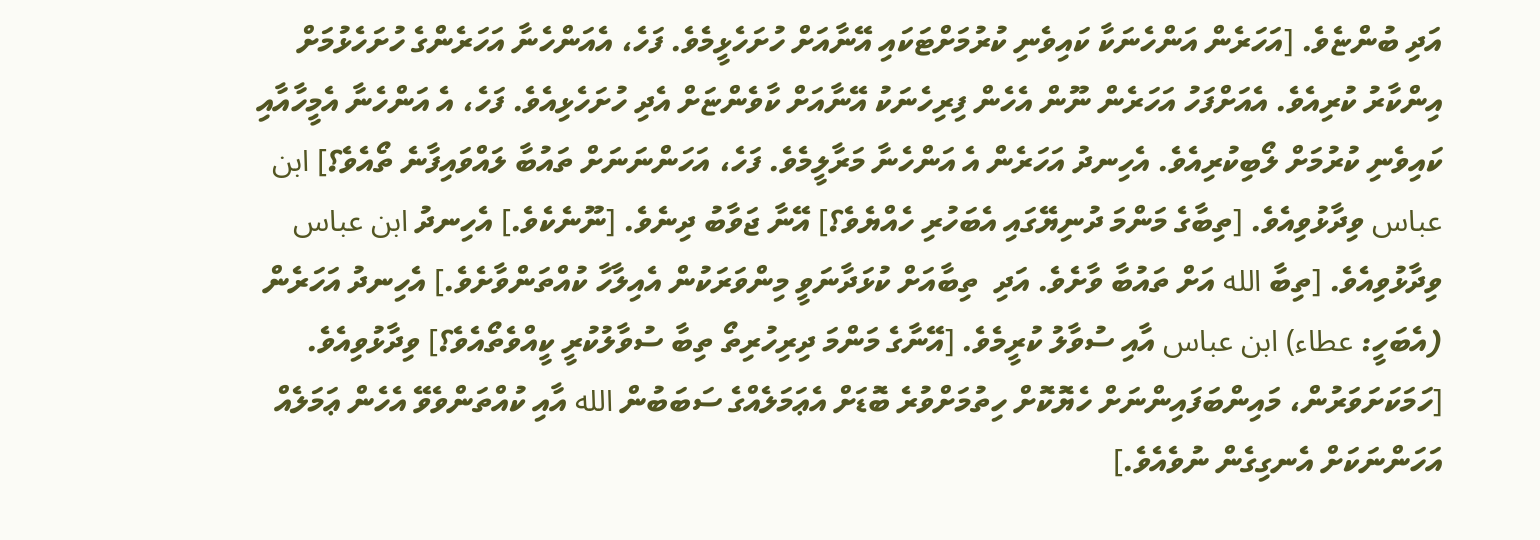އަދި ބުންޏެވެ. [އަހަރެން އަންހެނަކާ ކައިވެނި ކުރުމަށްޓަކައި އޭނާއަށް ހުށަހެޅީމެވެ. ފަހެ، އެއަންހެނާ އަހަރެންގެ ހުށަހެޅުމަށް އިންކާރު ކުރިއެވެ. އެއަށްފަހު އަހަރެން ނޫން އެހެން ފިރިހެނަކު އޭނާއަށް ކާވެންޏަށް އެދި ހުށަހެޅިއެވެ. ފަހެ، އެ އަންހެނާ އެމީހާއާއި ކައިވެނި ކުރުމަށް ލޯބިކުރިއެވެ. އެހިނދު އަހަރެން އެ އަންހެނާ މަރާލީމެވެ. ފަހެ، އަހަންނަނަށް ތައުބާ ލައްވައިފާނެ ތޯއެވެ؟] ابن عباس ވިދާޅުވިއެވެ. [ތިބާގެ މަންމަ ދުނިޔޭގައި އެބަހުރި ހެއްޔެވެ؟] އޭނާ ޖަވާބު ދިނެވެ. [ނޫނެކެވެ.] އެހިނދު ابن عباس ވިދާޅުވިއެވެ. [ތިބާ الله އަށް ތައުބާ ވާށެވެ. އަދި  ތިބާއަށް ކުޅަދާނަވީ މިންވަރަކުން އެއިލާހާ ކުއްތަންވާށެވެ.] އެހިނދު އަހަރެން (އެބަހީ: عطاء) ابن عباس އާއި ސުވާލު ކުރީމެވެ. [އޭނާގެ މަންމަ ދިރިހުރިތޯ ތިބާ ސުވާލުކުރީ ކީއްވެތޯއެވެ؟] ވިދާޅުވިއެވެ. [ހަމަކަށަވަރުން، މައިންބަފައިންނަށް ހެޔޮކޮށް ހިތުމަށްވުރެ ބޮޑަށް އެޢަމަލެއްގެ ސަބަބުން الله އާއި ކުއްތަންވެވޭ އެހެން ޢަމަލެއް އަހަންނަކަށް އެނގިގެން ނުވެއެވެ.]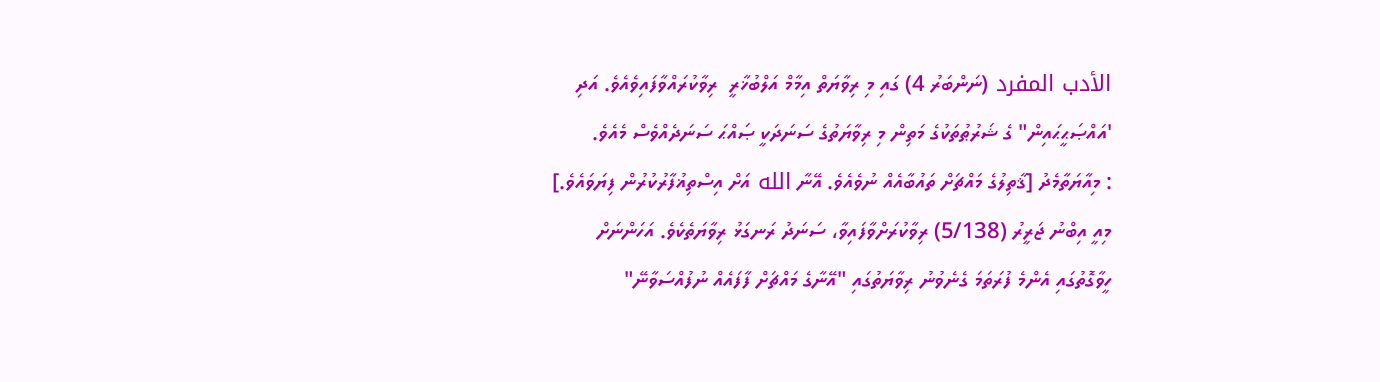الأدب المفرد (ނަންބަރު 4) ގައި މި ރިވާޔަތް އިމާމް އަލްބުޚާރީ  ރިވާކުރައްވާފައިވެއެވެ. އަދި 'އައްޞަޙީޙައިން" ގެ ޝަރުޠުތަކުގެ މަތިން މި ރިވާޔަތުގެ ސަނަދަކީ ޞައްޙަ ސަނަދެއްވެސް މެއެވެ.
: މިއާޔަތާމެދު [ޤާތިލުގެ މައްޗަށް ތައުބާއެއް ނުވެއެވެ. އޭނާ الله އަށް އިސްތިޣުފާރުކުރުން ފިޔަވައެވެ.] މިއީ އިބްނު ޖަރީރު (5/138) ރިވާކުރަށްވާފައިވާ، ސަނަދު ރަނގަޅު ރިވާޔަތެކެވެ. އަހަންނަށް ހީވާގޮތުގައި އެންމެ ފުރަތަމަ ގެނެވުނު ރިވާޔަތުގައި "އޭނާގެ މައްޗަށް ފާފައެއް ނުފުއްސަވާނޭ"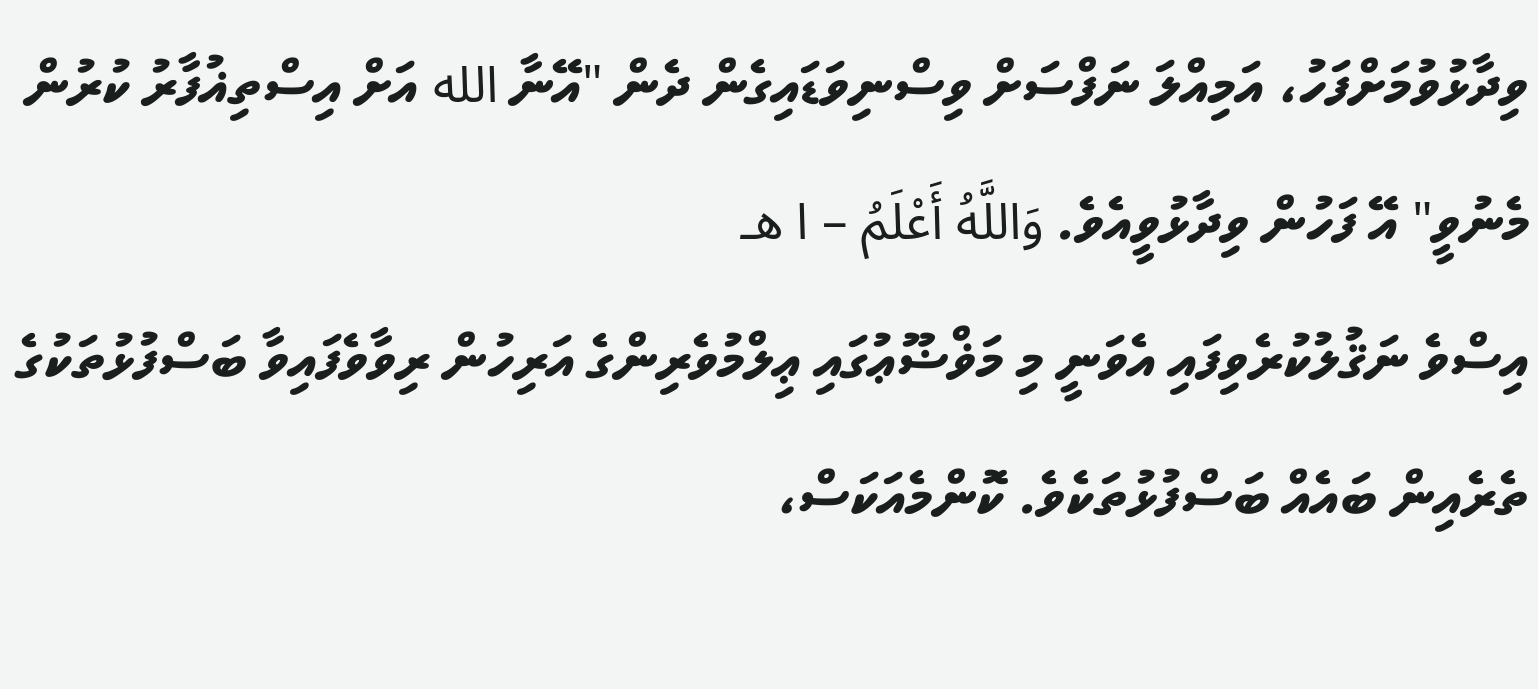ވިދާޅުވުމަށްފަހު، އަމިއްލަ ނަފްސަށް ވިސްނިވަޑައިގެން ދެން "އޭނާ الله އަށް އިސްތިޣުފާރު ކުރުން މެނުވީ" އޭ ފަހުން ވިދާޅުވީއެވެ. وَاللَّهُ أَعْلَمُ – ا هـ
އިސްވެ ނަޤުލުކުރެވިފައި އެވަނީ މި މަޥްޟޫޢުގައި ޢިލްމުވެރިންގެ އަރިހުން ރިވާވެފައިވާ ބަސްފުޅުތަކުގެ ތެރެއިން ބައެއް ބަސްފުޅުތަކެވެ. ކޮންމެއަކަސް،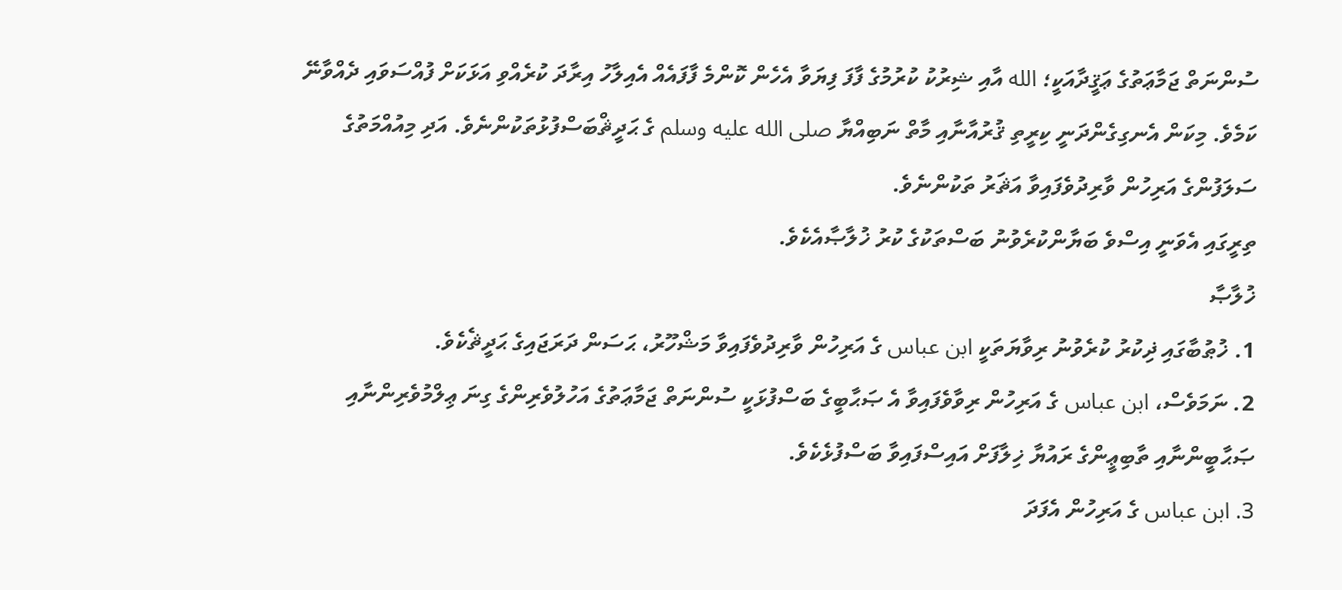ސުންނަތް ޖަމާޢަތުގެ ޢަޤީދާއަކީ؛ الله އާއި ޝިރުކު ކުރުމުގެ ފާފަ ފިޔަވާ އެހެން ކޮންމެ ފާފައެއް އެއިލާހު އިރާދަ ކުރެއްވި އަޅަކަށް ފުއްސަވައި ދެއްވާނޭ ކަމެވެ. މިކަން އެނގިގެންދަނީ ކިރީތި ޤުރުއާނާއި މާތް ނަބިއްޔާ صلى الله عليه وسلم ގެ ޙަދީޘްބަސްފުޅުތަކުންނެވެ. އަދި މިއުއްމަތުގެ ސަލަފުންގެ އަރިހުން ވާރިދުވެފައިވާ އަޘަރު ތަކުންނެވެ.
ތިރީގައި އެވަނީ އިސްވެ ބަޔާންކުރެވުނު ބަސްތަކުގެ ކުރު ޚުލާޞާއެކެވެ.
ޚުލާޞާ
1. ޚުޠުބާގައި ޛިކުރު ކުރެވުނު ރިވާޔަތަކީ ابن عباس ގެ އަރިހުން ވާރިދުވެފައިވާ މަޝްހޫރު، ޙަސަން ދަރަޖައިގެ ޙަދީޘެކެވެ.
2. ނަމަވެސް، ابن عباس ގެ އަރިހުން ރިވާވެފައިވާ އެ ޞަޙާބީގެ ބަސްފުޅަކީ ސުންނަތް ޖަމާޢަތުގެ އަހުލުވެރިންގެ ގިނަ ޢިލްމުވެރިންނާއި ޞަޙާބީންނާއި ތާބިޢީންގެ ރައުޔާ ޚިލާފަށް އައިސްފައިވާ ބަސްފުޅެކެވެ.
3. ابن عباس ގެ އަރިހުން އެފަދަ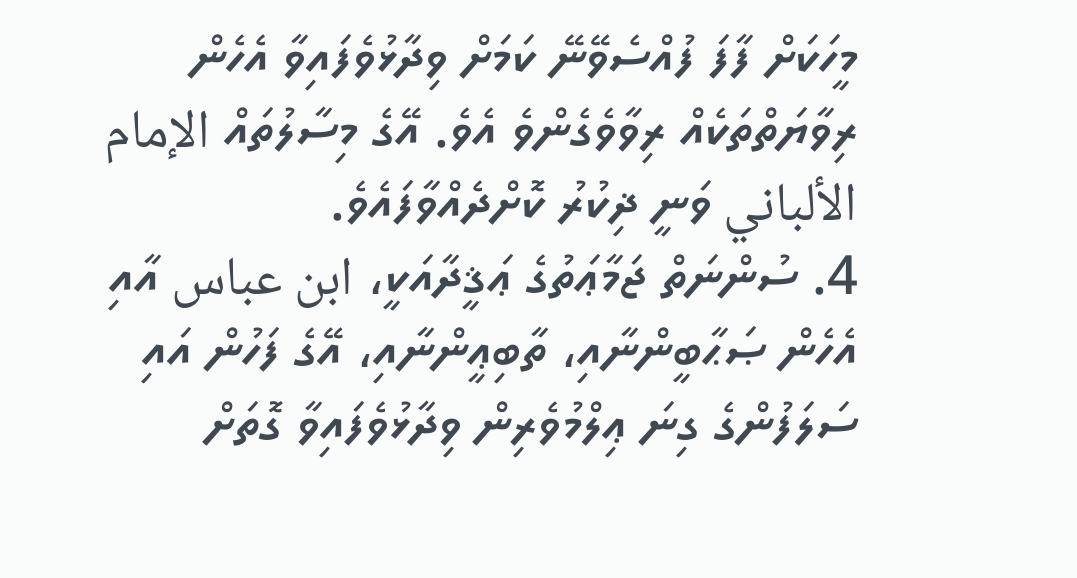މީހަކަށް ފާފަ ފުއްސެވޭނޭ ކަމަށް ވިދާޅުވެފައިވާ އެހެން ރިވާޔަތްތަކެއް ރިވާވެގެންވެ އެވެ. އޭގެ މިސާލުތައް الإمام الألباني ވަނީ ޛިކުރު ކޮށްދެއްވާފައެވެ.
4. ސުންނަތް ޖަމާޢަތުގެ ޢަޤީދާއަކީ، ابن عباس އާއި އެހެން ޞަޙާބީންނާއި، ތާބިޢީންނާއި، އޭގެ ފަހުން އައި ސަލަފުންގެ ގިނަ ޢިލްމުވެރިން ވިދާޅުވެފައިވާ ގޮތަށް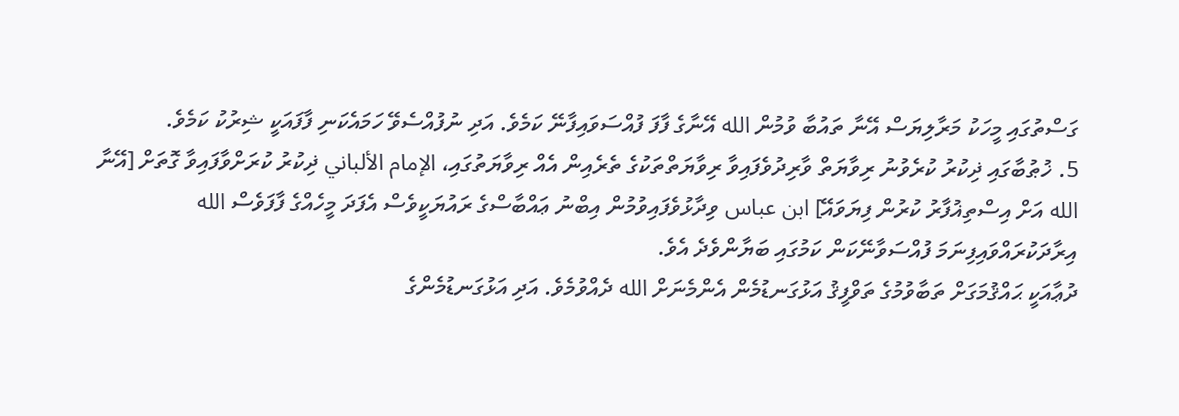ގަސްތުގައި މީހަކު މަރާލިޔަސް އޭނާ ތައުބާ ވުމުން الله އޭނާގެ ފާފަ ފުއްސަވައިފާނޭ ކަމެވެ. އަދި ނުފުއްސެވޭ ހަމައެކަނި ފާފައަކީ ޝިރުކު ކަމެވެ.
5. ޚުޠުބާގައި ޛިކުރު ކުރެވުނު ރިވާޔަތް ވާރިދުވެފައިވާ ރިވާޔަތްތަކުގެ ތެރެއިން އެއް ރިވާޔަތުގައި، الإمام الألباني ޛިކުރު ކުރަށްވާފައިވާ ގޮތަށް [އޭނާ الله އަށް އިސްތިޣުފާރު ކުރުން ފިޔަވައޭ] ابن عباس ވިދާޅުވެފައިވުމުން އިބްނު ޢައްބާސްގެ ރައުޔަކީވެސް އެފަދަ މީހެއްގެ ފާފަވެސް الله އިރާދަކުރައްވައިފިނަމަ ފުއްސަވާނޭކަން ކަމުގައި ބަޔާންވެދެ އެވެ.
ދުޢާއަކީ ޙައްޤުމަގަށް ތަބާވުމުގެ ތަވްފީޤު އަޅުގަނޑުމެން އެންމެނަށް الله ދެއްވުމެވެ. އަދި އަޅުގަނޑުމެންގެ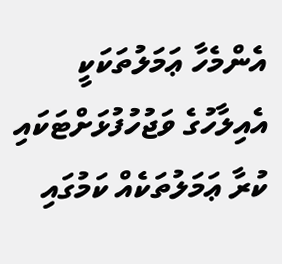އެންމެހާ ޢަމަލުތަކަކީ އެއިލާހުގެ ވަޖުހުފުޅަށްޓަކައި ކުރާ ޢަމަލުތަކެއް ކަމުގައި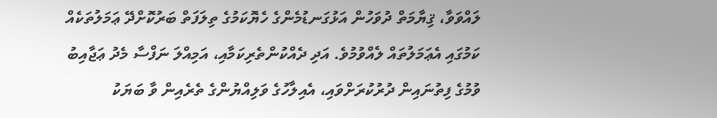ލައްވަވާ، ޤިޔާމަތް ދުވަހުން އަޅުގަނޑުމެންގެ ހެޔޮކަމުގެ ތިލަފަތް ބަރުކޮށްދޭ ޢަމަލުތަކެއް ކަމުގައި އެޢަމަލުތައް ލެއްވުމުވެ. އަދި ދެއްކުންތެރިކަމާއި، އަމިއްލަ ނަފްސާ މެދު ޢަޖާއިބު ވުމުގެ ފިތުނައިން ދުރުކުރަށްވައި، އެއިލާހުގެ ވަލިއްޔުންގެ ތެރެއިން ވާ ބަޔަކު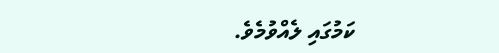ކަމުގައި ލެއްވުމެވެ.